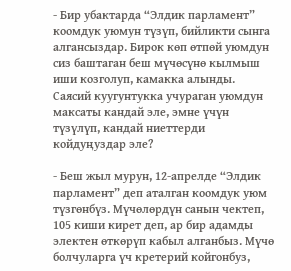- Бир убактарда “Элдик парламент” коомдук уюмун түзүп, бийликти сынга алгансыздар. Бирок көп өтпөй уюмдун сиз баштаган беш мүчөсүнө кылмыш иши козголуп, камакка алынды. Саясий куугунтукка учураган уюмдун максаты кандай эле, эмне үчүн түзүлүп, кандай ниеттерди койдуңуздар эле?

- Беш жыл мурун, 12-апрелде “Элдик парламент” деп аталган коомдук уюм түзгөнбүз. Мүчөлөрдүн санын чектеп, 105 киши кирет деп, ар бир адамды электен өткөрүп кабыл алганбыз. Мүчө болчуларга үч кретерий койгонбуз,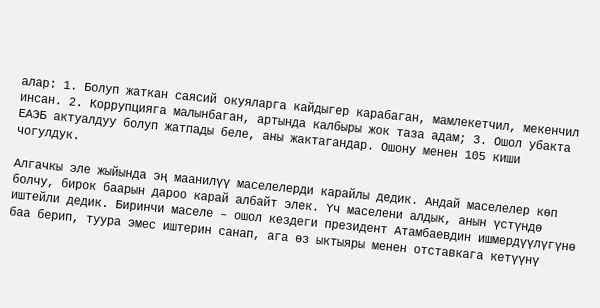алар: 1. Болуп жаткан саясий окуяларга кайдыгер карабаган, мамлекетчил, мекенчил инсан. 2. Коррупцияга малынбаган, артында калбыры жок таза адам; 3. Ошол убакта ЕАЭБ актуалдуу болуп жатпады беле, аны жактагандар. Ошону менен 105 киши чогулдук.

Алгачкы эле жыйында эң маанилүү маселелерди карайлы дедик. Андай маселелер көп болчу, бирок баарын дароо карай албайт элек. Үч маселени алдык, анын үстүндө иштейли дедик. Биринчи маселе – ошол кездеги президент Атамбаевдин ишмердүүлүгүнө баа берип, туура эмес иштерин санап, ага өз ыктыяры менен отставкага кетүүнү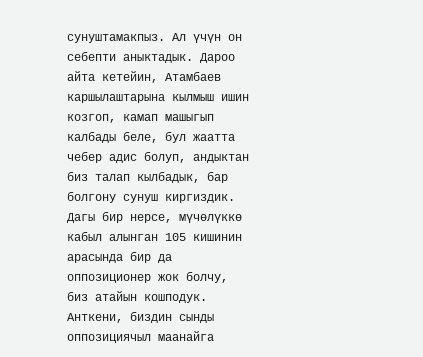сунуштамакпыз. Ал үчүн он себепти аныктадык. Дароо айта кетейин, Атамбаев каршылаштарына кылмыш ишин козгоп, камап машыгып калбады беле, бул жаатта чебер адис болуп, андыктан биз талап кылбадык, бар болгону сунуш киргиздик. Дагы бир нерсе, мүчөлүккө кабыл алынган 105 кишинин арасында бир да оппозиционер жок болчу, биз атайын кошподук. Анткени, биздин сынды оппозициячыл маанайга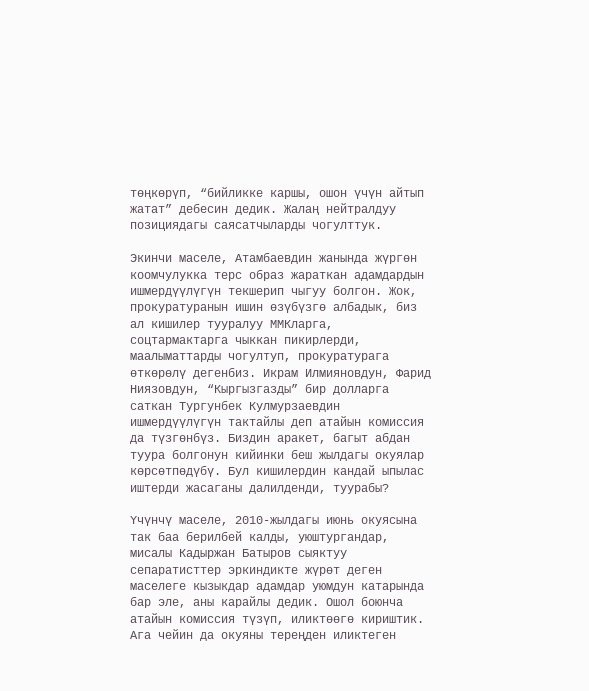төңкөрүп, “бийликке каршы, ошон үчүн айтып жатат” дебесин дедик. Жалаң нейтралдуу позициядагы саясатчыларды чогулттук.

Экинчи маселе, Атамбаевдин жанында жүргөн коомчулукка терс образ жараткан адамдардын ишмердүүлүгүн текшерип чыгуу болгон. Жок, прокуратуранын ишин өзүбүзгө албадык, биз ал кишилер тууралуу ММКларга, соцтармактарга чыккан пикирлерди, маалыматтарды чогултуп, прокуратурага өткөрөлү дегенбиз. Икрам Илмияновдун, Фарид Ниязовдун, “Кыргызгазды” бир долларга саткан Тургунбек Кулмурзаевдин ишмердүүлүгүн тактайлы деп атайын комиссия да түзгөнбүз. Биздин аракет, багыт абдан туура болгонун кийинки беш жылдагы окуялар көрсөтпөдүбү. Бул кишилердин кандай ыпылас иштерди жасаганы далилденди, туурабы?

Үчүнчү маселе, 2010-жылдагы июнь окуясына так баа берилбей калды, уюштургандар, мисалы Кадыржан Батыров сыяктуу сепаратисттер эркиндикте жүрөт деген маселеге кызыкдар адамдар уюмдун катарында бар эле, аны карайлы дедик. Ошол боюнча атайын комиссия түзүп, иликтөөгө кириштик. Ага чейин да окуяны тереңден иликтеген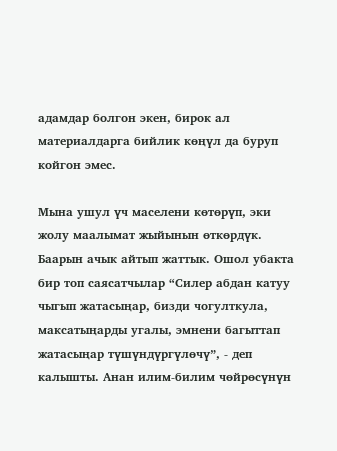адамдар болгон экен, бирок ал материалдарга бийлик көңүл да буруп койгон эмес.

Мына ушул үч маселени көтөрүп, эки жолу маалымат жыйынын өткөрдүк. Баарын ачык айтып жаттык. Ошол убакта бир топ саясатчылар “Силер абдан катуу чыгып жатасыңар, бизди чогулткула, максатыңарды угалы, эмнени багыттап жатасыңар түшүндүргүлөчү”, - деп калышты. Анан илим-билим чөйрөсүнүн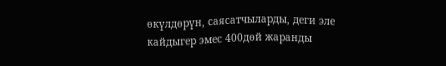өкүлдөрүн, саясатчыларды, деги эле кайдыгер эмес 400дөй жаранды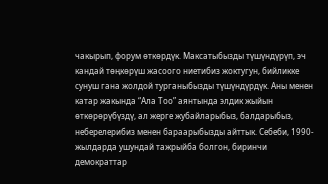чакырып, форум өткөрдүк. Максатыбызды түшүндүрүп, эч кандай төңкөрүш жасоого ниетибиз жоктугун, бийликке сунуш гана жолдой турганыбызды түшүндүрдүк. Аны менен катар жакында “Ала Тоо” аянтында элдик жыйын өткөрөрүбүздү, ал жерге жубайларыбыз, балдарыбыз, неберелерибиз менен бараарыбызды айттык. Себеби, 1990-жылдарда ушундай тажрыйба болгон, биринчи демократтар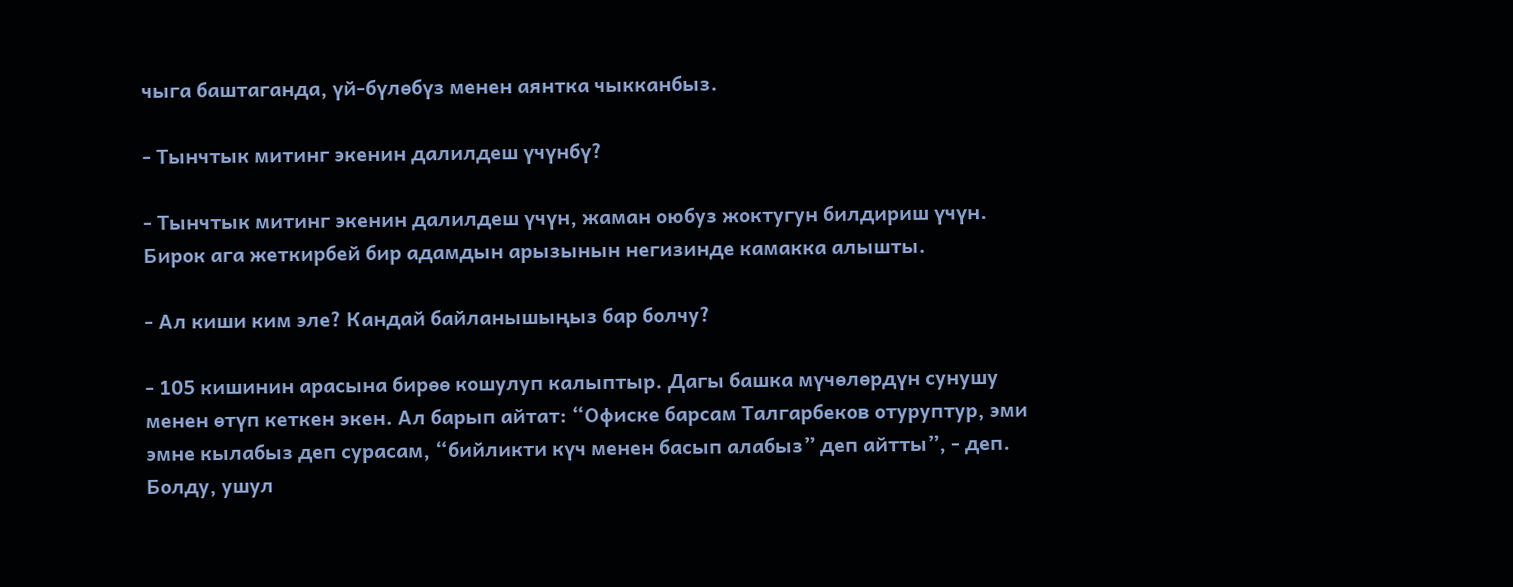чыга баштаганда, үй-бүлөбүз менен аянтка чыкканбыз.

- Тынчтык митинг экенин далилдеш үчүнбү?

- Тынчтык митинг экенин далилдеш үчүн, жаман оюбуз жоктугун билдириш үчүн. Бирок ага жеткирбей бир адамдын арызынын негизинде камакка алышты.

- Ал киши ким эле? Кандай байланышыңыз бар болчу?

- 105 кишинин арасына бирөө кошулуп калыптыр. Дагы башка мүчөлөрдүн сунушу менен өтүп кеткен экен. Ал барып айтат: “Офиске барсам Талгарбеков отуруптур, эми эмне кылабыз деп сурасам, “бийликти күч менен басып алабыз” деп айтты”, - деп. Болду, ушул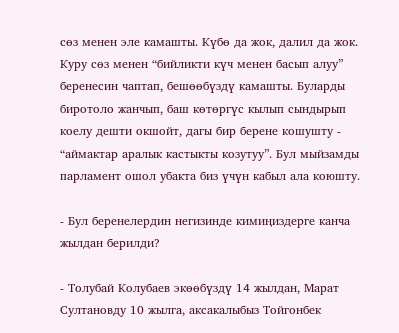сөз менен эле камашты. Күбө да жок, далил да жок. Куру сөз менен “бийликти күч менен басып алуу” беренесин чаптап, бешөөбүздү камашты. Буларды биротоло жанчып, баш көтөргүс кылып сындырып коелу дешти окшойт, дагы бир берене кошушту - “аймактар аралык кастыкты козутуу”. Бул мыйзамды парламент ошол убакта биз үчүн кабыл ала коюшту.

- Бул беренелердин негизинде кимиңиздерге канча жылдан берилди?

- Толубай Колубаев экөөбүздү 14 жылдан, Марат Султановду 10 жылга, аксакалыбыз Тойгонбек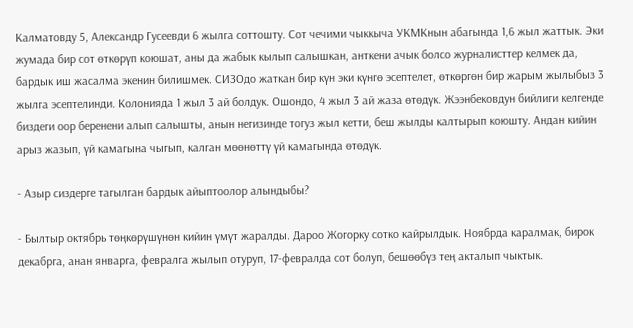Калматовду 5, Александр Гусеевди 6 жылга соттошту. Сот чечими чыккыча УКМКнын абагында 1,6 жыл жаттык. Эки жумада бир сот өткөрүп коюшат, аны да жабык кылып салышкан, анткени ачык болсо журналисттер келмек да, бардык иш жасалма экенин билишмек. СИЗОдо жаткан бир күн эки күнгө эсептелет, өткөргөн бир жарым жылыбыз 3 жылга эсептелинди. Колонияда 1 жыл 3 ай болдук. Ошондо, 4 жыл 3 ай жаза өтөдүк. Жээнбековдун бийлиги келгенде биздеги оор беренени алып салышты, анын негизинде тогуз жыл кетти, беш жылды калтырып коюшту. Андан кийин арыз жазып, үй камагына чыгып, калган мөөнөттү үй камагында өтөдүк.

- Азыр сиздерге тагылган бардык айыптоолор алындыбы?

- Былтыр октябрь төңкөрүшүнөн кийин үмүт жаралды. Дароо Жогорку сотко кайрылдык. Ноябрда каралмак, бирок декабрга, анан январга, февралга жылып отуруп, 17-февралда сот болуп, бешөөбүз тең акталып чыктык.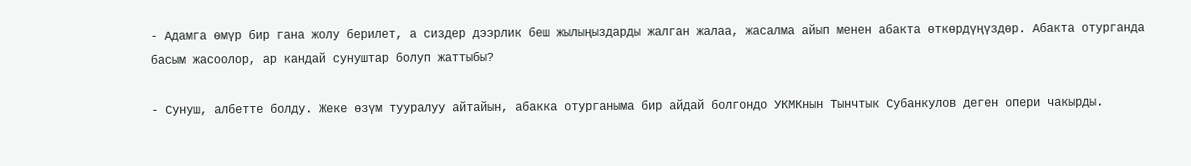- Адамга өмүр бир гана жолу берилет, а сиздер дээрлик беш жылыңыздарды жалган жалаа, жасалма айып менен абакта өткөрдүңүздөр. Абакта отурганда басым жасоолор, ар кандай сунуштар болуп жаттыбы?

- Сунуш, албетте болду. Жеке өзүм тууралуу айтайын, абакка отурганыма бир айдай болгондо УКМКнын Тынчтык Субанкулов деген опери чакырды.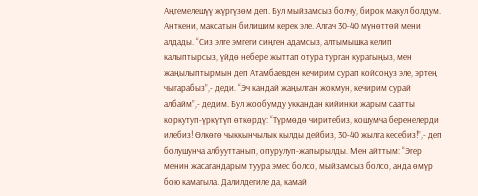Аңгемелешүү жүргүзөм деп. Бул мыйзамсыз болчу, бирок макул болдум. Анткени, максатын билишим керек эле. Алгач 30-40 мүнөттөй мени алдады. “Сиз элге эмгеги сиңген адамсыз, алтымышка келип калыптырсыз, үйдө небере жыттап отура турган курагыңыз, мен жаңылыптырмын деп Атамбаевден кечирим сурап койсоңуз эле, эртең чыгарабыз”,- деди. “Эч кандай жаңылган жокмун, кечирим сурай албайм”,- дедим. Бул жообумду уккандан кийинки жарым саатты коркутуп-үркүтүп өткөрдү: “Түрмөдө чиритебиз, кошумча беренелерди илебиз! Өлкөгө чыккынчылык кылды дейбиз, 30-40 жылга кесебиз!”,- деп болушунча албууттанып, опурулуп-жапырылды. Мен айттым: “Эгер менин жасагандарым туура эмес болсо, мыйзамсыз болсо, анда өмүр бою камагыла. Далилдегиле да, камай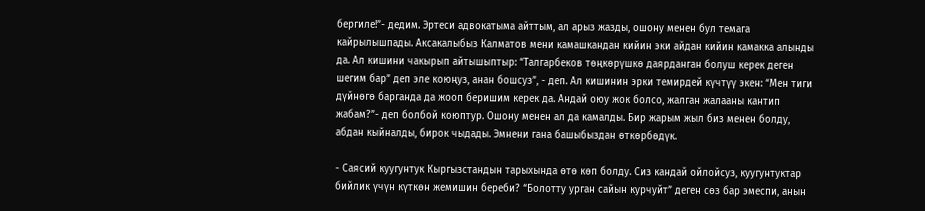бергиле!”- дедим. Эртеси адвокатыма айттым, ал арыз жазды, ошону менен бул темага кайрылышпады. Аксакалыбыз Калматов мени камашкандан кийин эки айдан кийин камакка алынды да. Ал кишини чакырып айтышыптыр: “Талгарбеков төңкөрүшкө даярданган болуш керек деген шегим бар” деп эле коюңуз, анан бошсуз”, - деп. Ал кишинин эрки темирдей күчтүү экен: “Мен тиги дүйнөгө барганда да жооп беришим керек да. Андай оюу жок болсо, жалган жалааны кантип жабам?”- деп болбой коюптур. Ошону менен ал да камалды. Бир жарым жыл биз менен болду, абдан кыйналды, бирок чыдады. Эмнени гана башыбыздан өткөрбөдүк.

- Саясий куугунтук Кыргызстандын тарыхында өтө көп болду. Сиз кандай ойлойсуз, куугунтуктар бийлик үчүн күткөн жемишин береби? “Болотту урган сайын курчуйт” деген сөз бар эмеспи, анын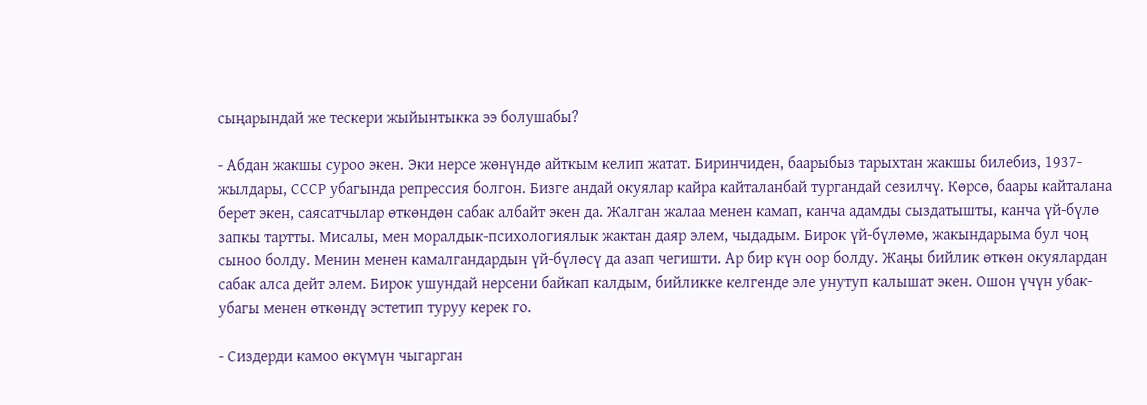сыңарындай же тескери жыйынтыкка ээ болушабы?

- Абдан жакшы суроо экен. Эки нерсе жөнүндө айткым келип жатат. Биринчиден, баарыбыз тарыхтан жакшы билебиз, 1937-жылдары, СССР убагында репрессия болгон. Бизге андай окуялар кайра кайталанбай тургандай сезилчү. Көрсө, баары кайталана берет экен, саясатчылар өткөндөн сабак албайт экен да. Жалган жалаа менен камап, канча адамды сыздатышты, канча үй-бүлө запкы тартты. Мисалы, мен моралдык-психологиялык жактан даяр элем, чыдадым. Бирок үй-бүлөмө, жакындарыма бул чоң сыноо болду. Менин менен камалгандардын үй-бүлөсү да азап чегишти. Ар бир күн оор болду. Жаңы бийлик өткөн окуялардан сабак алса дейт элем. Бирок ушундай нерсени байкап калдым, бийликке келгенде эле унутуп калышат экен. Ошон үчүн убак-убагы менен өткөндү эстетип туруу керек го.

- Сиздерди камоо өкүмүн чыгарган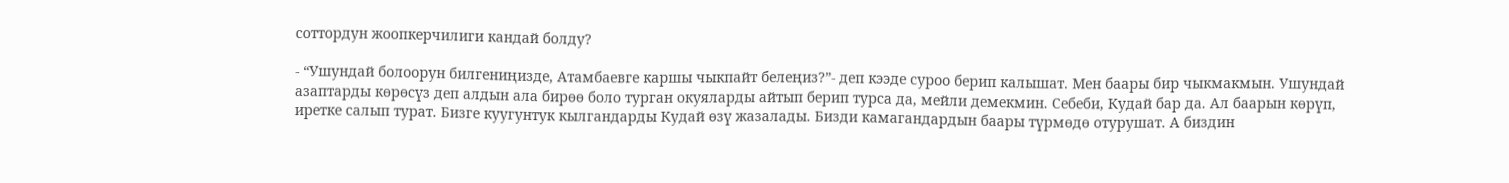соттордун жоопкерчилиги кандай болду?

- “Ушундай болоорун билгениңизде, Атамбаевге каршы чыкпайт белеңиз?”- деп кээде суроо берип калышат. Мен баары бир чыкмакмын. Ушундай азаптарды көрөсүз деп алдын ала бирөө боло турган окуяларды айтып берип турса да, мейли демекмин. Себеби, Кудай бар да. Ал баарын көрүп, иретке салып турат. Бизге куугунтук кылгандарды Кудай өзү жазалады. Бизди камагандардын баары түрмөдө отурушат. А биздин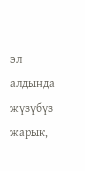эл алдында жүзүбүз жарык,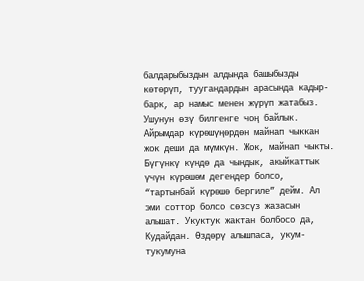балдарыбыздын алдында башыбызды көтөрүп, туугандардын арасында кадыр-барк, ар намыс менен жүрүп жатабыз. Ушунун өзү билгенге чоң байлык. Айрымдар күрөшүңөрдөн майнап чыккан жок деши да мүмкүн. Жок, майнап чыкты. Бүгүнкү күндө да чындык, акыйкаттык үчүн күрөшөм дегендер болсо, “тартынбай күрөшө бергиле” дейм. Ал эми соттор болсо сөзсүз жазасын алышат. Укуктук жактан болбосо да, Кудайдан. Өздөрү алышпаса, укум-тукумуна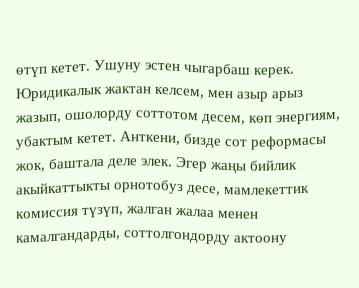өтүп кетет. Ушуну эстен чыгарбаш керек. Юридикалык жактан келсем, мен азыр арыз жазып, ошолорду соттотом десем, көп энергиям, убактым кетет. Анткени, бизде сот реформасы жок, баштала деле элек. Эгер жаңы бийлик акыйкаттыкты орнотобуз десе, мамлекеттик комиссия түзүп, жалган жалаа менен камалгандарды, соттолгондорду актоону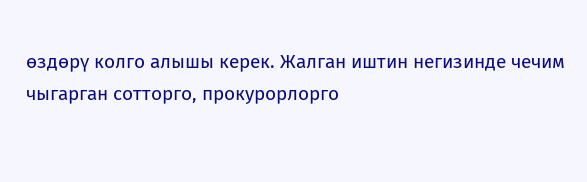өздөрү колго алышы керек. Жалган иштин негизинде чечим чыгарган сотторго, прокурорлорго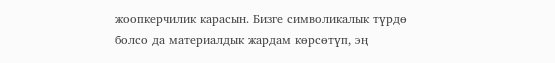жоопкерчилик карасын. Бизге символикалык түрдө болсо да материалдык жардам көрсөтүп, эң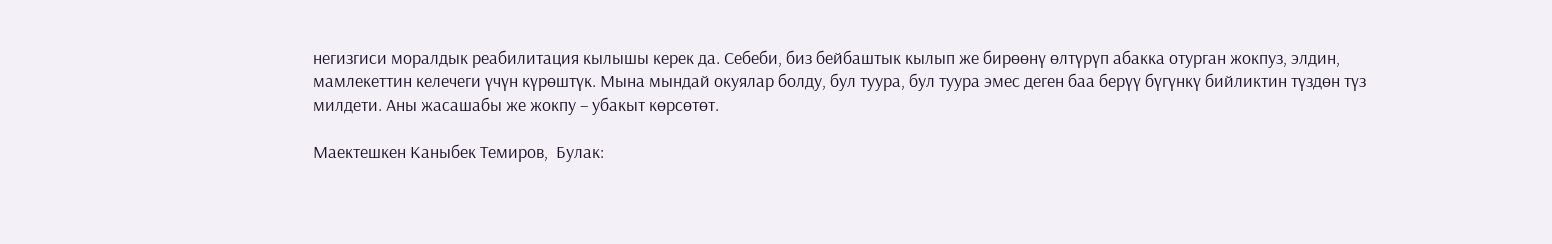негизгиси моралдык реабилитация кылышы керек да. Себеби, биз бейбаштык кылып же бирөөнү өлтүрүп абакка отурган жокпуз, элдин, мамлекеттин келечеги үчүн күрөштүк. Мына мындай окуялар болду, бул туура, бул туура эмес деген баа берүү бүгүнкү бийликтин түздөн түз милдети. Аны жасашабы же жокпу – убакыт көрсөтөт.

Маектешкен Каныбек Темиров,  Булак: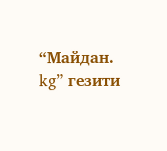“Майдан. kg” гезити